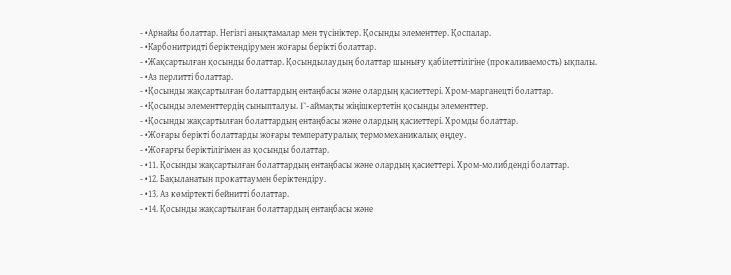- •Арнайы болаттар. Негізгі анықтамалар мен түсініктер. Қосынды элементтер. Қоспалар.
- •Карбонитридті беріктендірумен жоғары берікті болаттар.
- •Жақсартылған қосынды болаттар. Қосындылаудың болаттар шынығу қабілеттілігіне (прокаливаемость) ықпалы.
- •Аз перлитті болаттар.
- •Қосынды жақсартылған болаттардың ентаңбасы және олардың қасиеттері. Хром-марганецті болаттар.
- •Қосынды элементтердің сыныпталуы. Γ-аймақты жіңішкертетін қосынды элементтер.
- •Қосынды жақсартылған болаттардың ентаңбасы және олардың қасиеттері. Хромды болаттар.
- •Жоғары берікті болаттарды жоғары температуралық термомеханикалық өңдеу.
- •Жоғарғы беріктілігімен аз қосынды болаттар.
- •11. Қосынды жақсартылған болаттардың ентаңбасы және олардың қасиеттері. Хром-молибденді болаттар.
- •12. Бақыланатын прокаттаумен беріктендіру.
- •13. Аз көміртекті бейнитті болаттар.
- •14. Қосынды жақсартылған болаттардың ентаңбасы және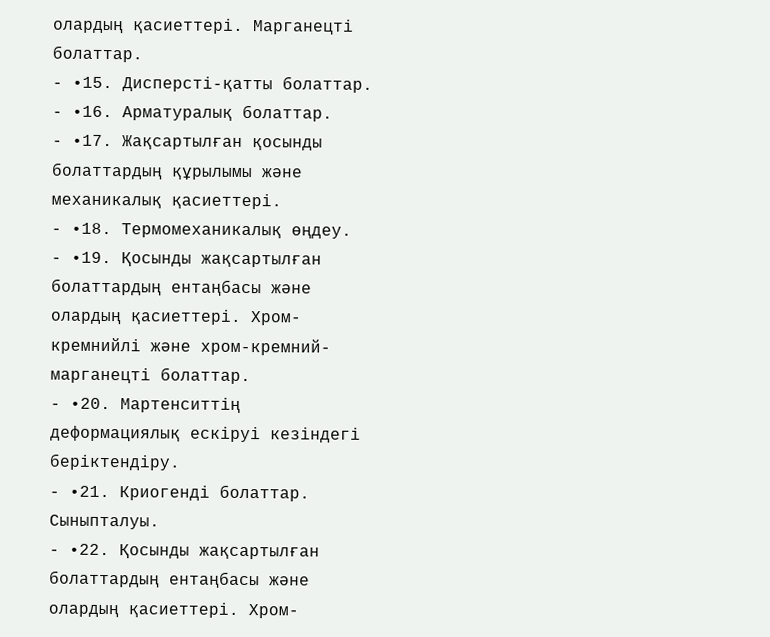олардың қасиеттері. Марганецті болаттар.
- •15. Дисперсті-қатты болаттар.
- •16. Арматуралық болаттар.
- •17. Жақсартылған қосынды болаттардың құрылымы және механикалық қасиеттері.
- •18. Термомеханикалық өңдеу.
- •19. Қосынды жақсартылған болаттардың ентаңбасы және олардың қасиеттері. Хром-кремнийлі және хром-кремний-марганецті болаттар.
- •20. Мартенситтің деформациялық ескіруі кезіндегі беріктендіру.
- •21. Криогенді болаттар. Сыныпталуы.
- •22. Қосынды жақсартылған болаттардың ентаңбасы және олардың қасиеттері. Хром-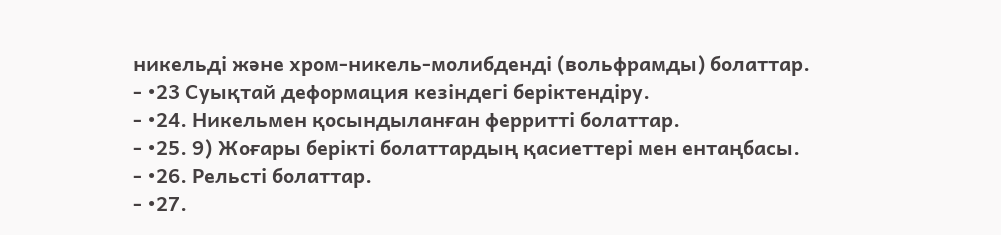никельді және хром-никель-молибденді (вольфрамды) болаттар.
- •23 Суықтай деформация кезіндегі беріктендіру.
- •24. Никельмен қосындыланған ферритті болаттар.
- •25. 9) Жоғары берікті болаттардың қасиеттері мен ентаңбасы.
- •26. Рельсті болаттар.
- •27.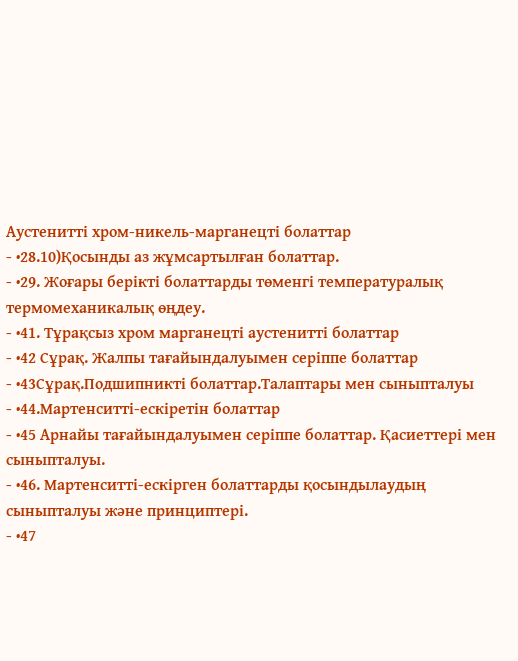Аустенитті хром-никель-марганецті болаттар
- •28.10)Қосынды аз жұмсартылған болаттар.
- •29. Жоғары берікті болаттарды төменгі температуралық термомеханикалық өңдеу.
- •41. Тұрақсыз хром марганецті аустенитті болаттар
- •42 Сұрақ. Жалпы тағайындалуымен серіппе болаттар
- •43Сұрақ.Подшипникті болаттар.Талаптары мен сыныпталуы
- •44.Мартенситтi-ескiретiн болаттар
- •45 Арнайы тағайындалуымен серіппе болаттар. Қасиеттері мен сыныпталуы.
- •46. Мартенситті-ескірген болаттарды қосындылаудың сыныпталуы және принциптері.
- •47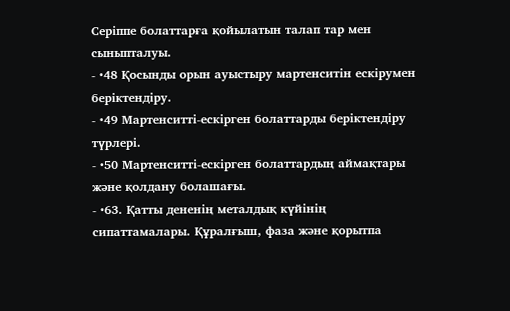Серіппе болаттарға қойылатын талап тар мен сыныпталуы.
- •48 Қосынды орын ауыстыру мартенситін ескірумен беріктендіру.
- •49 Мартенситті-ескірген болаттарды беріктендіру түрлері.
- •50 Мартенситті-ескірген болаттардың аймақтары және қолдану болашағы.
- •63. Қатты дененің металдық күйінің сипаттамалары. Құралғыш, фаза және қорытпа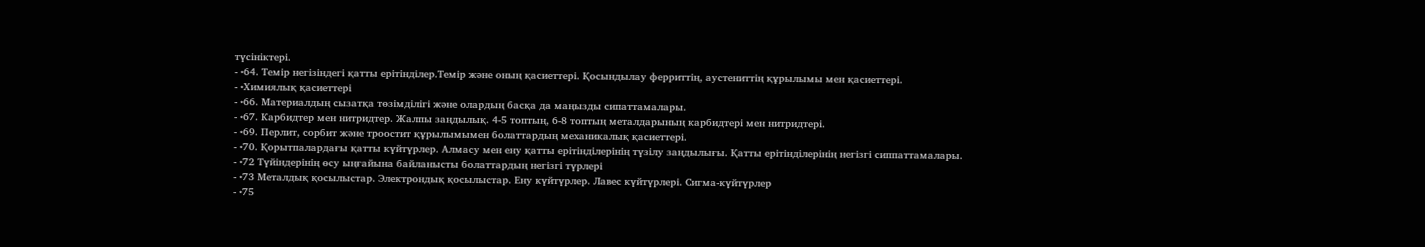түсініктері.
- •64. Темір негізіндегі қатты ерітінділер.Темір және оның қасиеттері. Қосындылау ферриттің, аустениттің құрылымы мен қасиеттері.
- •Химиялық қасиеттері
- •66. Материалдың сызатқа төзімділігі және олардың басқа да маңызды сипаттамалары.
- •67. Карбидтер мен нитридтер. Жалпы заңдылық. 4-5 топтың, 6-8 топтың металдарының карбидтері мен нитридтері.
- •69. Перлит, сорбит және троостит құрылымымен болаттардың механикалық қасиеттері.
- •70. Қорытпалардағы қатты күйтүрлер. Алмасу мен ену қатты ерітінділерінің түзілу заңдылығы. Қатты ерітінділерінің негізгі сиппаттамалары.
- •72 Түйіндерінің өсу ыңғайына байланысты болаттардың негізгі түрлері
- •73 Металдық қосылыстар. Электрондық қосылыстар. Ену күйтүрлер. Лавес күйтүрлері. Сигма-күйтүрлер
- •75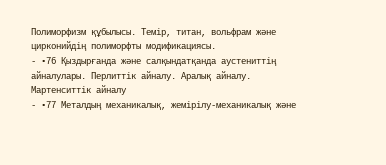Полиморфизм құбылысы. Темір, титан, вольфрам және цирконийдің полиморфты модификациясы.
- •76 Қыздырғанда және салқындатқанда аустениттің айналулары. Перлиттік айналу. Аралық айналу. Мартенситтік айналу
- •77 Металдың механикалық, жемірілу-механикалық және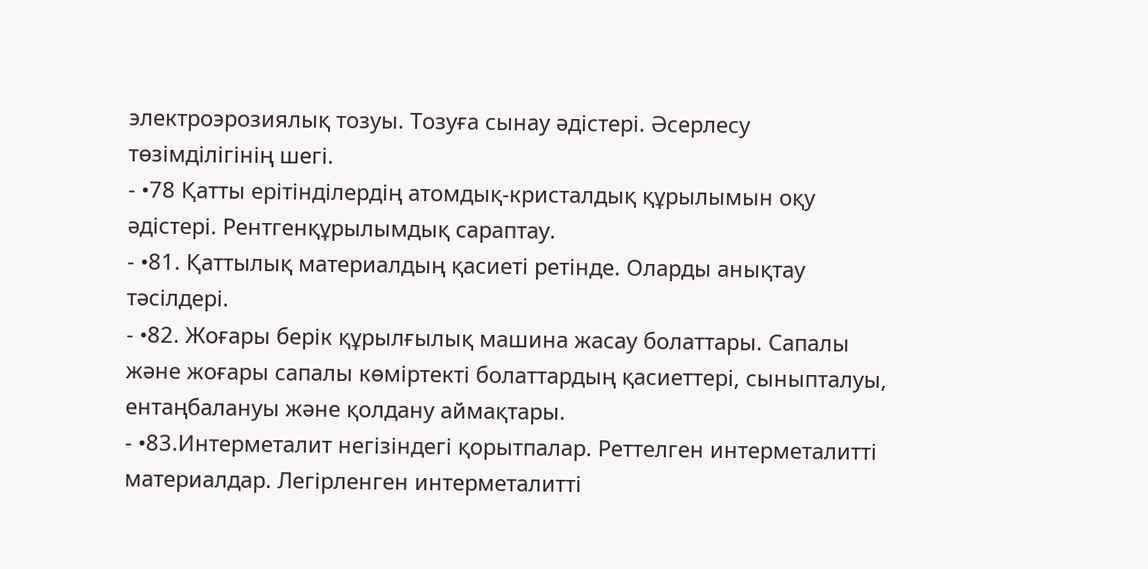электроэрозиялық тозуы. Тозуға сынау әдістері. Әсерлесу төзімділігінің шегі.
- •78 Қатты ерітінділердің атомдық-кристалдық құрылымын оқу әдістері. Рентгенқұрылымдық сараптау.
- •81. Қаттылық материалдың қасиеті ретінде. Оларды анықтау тәсілдері.
- •82. Жоғары берік құрылғылық машина жасау болаттары. Сапалы және жоғары сапалы көміртекті болаттардың қасиеттері, сыныпталуы, ентаңбалануы және қолдану аймақтары.
- •83.Интерметалит негізіндегі қорытпалар. Реттелген интерметалитті материалдар. Легірленген интерметалитті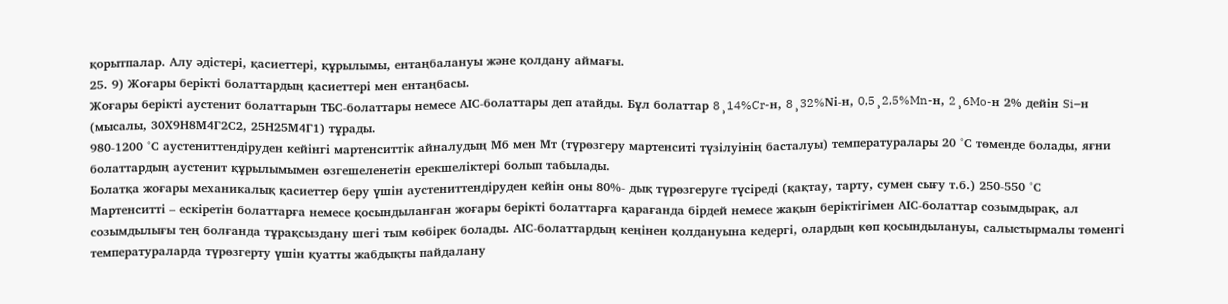қорытпалар. Алу әдістері, қасиеттері, құрылымы, ентаңбалануы және қолдану аймағы.
25. 9) Жоғары берікті болаттардың қасиеттері мен ентаңбасы.
Жоғары берiктi аустенит болаттарын ТБС-болаттары немесе АIС-болаттары деп атайды. Бұл болаттар 8¸14%Cr-н, 8¸32%Nі-н, 0,5¸2,5%Mn-н, 2¸6Mo-н 2% дейiн Si–н (мысалы, 30Х9Н8М4Г2С2, 25Н25М4Г1) тұрады.
980-1200 °С аустениттендiруден кейiнгi мартенситтiк айналудың Мб мен Мт (түрөзгеру мартенситi түзiлуiнiң басталуы) температуралары 20 °С төменде болады, яғни болаттардың аустенит құрылымымен өзгешеленетiн ерекшелiктерi болып табылады.
Болатқа жоғары механикалық қасиеттер беру үшiн аустениттендiруден кейiн оны 80%- дық түрөзгеруге түсiредi (қақтау, тарту, сумен сығу т.б.) 250-550 °С
Мартенситтi – ескiретiн болаттарға немесе қосындыланған жоғары берiктi болаттарға қарағанда бiрдей немесе жақын берiктiгiмен АІС-болаттар созымдырақ, ал созымдылығы тең болғанда тұрақсыздану шегi тым көбiрек болады. АІС-болаттардың кеңiнен қолдануына кедергi, олардың көп қосындылануы, салыстырмалы төменгi температураларда түрөзгерту үшiн қуатты жабдықты пайдалану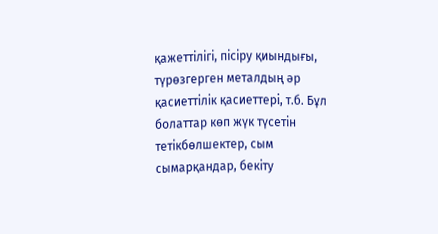қажеттiлiгi, пiсiру қиындығы, түрөзгерген металдың әр қасиеттiлiк қасиеттерi, т.б. Бұл болаттар көп жүк түсетiн тетiкбөлшектер, сым сымарқандар, бекiту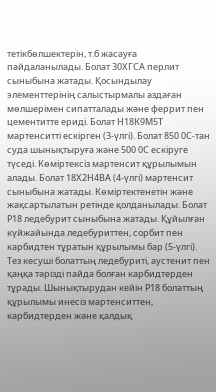тетiкбөлшектерiн, т.б жасауға пайдаланылады. Болат 30ХГСА перлит сыныбына жатады. Қосындылау элементтерінің салыстырмалы аздаған мөлшерімен сипатталады және феррит пен цементитте ериді. Болат Н18К9М5Т мартенситті ескірген (3-үлгі). Болат 850 0С-тан суда шынықтыруға және 500 0С ескіруге түседі. Көміртексіз мартенсит құрылымын алады. Болат 18Х2Н4ВА (4-үлгі) мартенсит сыныбына жатады. Көміртектенетін және жақсартылатын ретінде қолданылады. Болат Р18 ледебурит сыныбына жатады. Құйылған күйжайында ледебуриттен, сорбит пен карбидтен тұратын құрылымы бар (5-үлгі). Тез кесуші болаттың ледебуриті, аустенит пен қаңқа тәрізді пайда болған карбидтерден тұрады. Шынықтырудан кейін Р18 болаттың құрылымы инесіз мартенситтен, карбидтерден және қалдық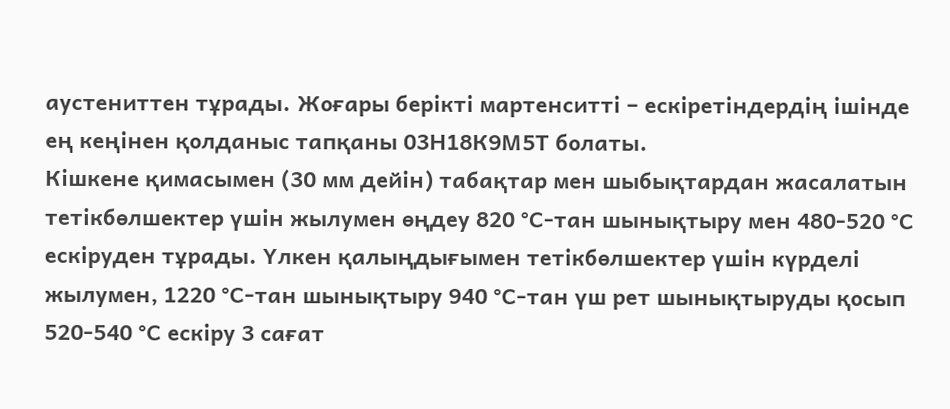аустениттен тұрады. Жоғары берiктi мартенситтi – ескiретiндердiң iшiнде ең кеңiнен қолданыс тапқаны 03Н18К9М5Т болаты.
Кiшкене қимасымен (30 мм дейiн) табақтар мен шыбықтардан жасалатын тетiкбөлшектер үшiн жылумен өңдеу 820 °С-тан шынықтыру мен 480-520 °С ескiруден тұрады. Үлкен қалыңдығымен тетiкбөлшектер үшiн күрделi жылумен, 1220 °С-тан шынықтыру 940 °С-тан үш рет шынықтыруды қосып 520-540 °С ескiру 3 сағат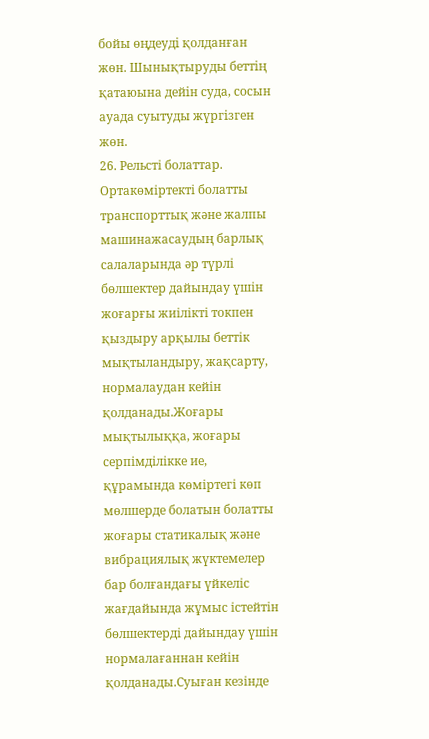бойы өңдеудi қолданған жөн. Шынықтыруды беттiң қатаюына дейiн суда, сосын ауада суытуды жүргiзген жөн.
26. Рельсті болаттар.
Ортакөміртекті болатты транспорттық және жалпы машинажасаудың барлық салаларында әр түрлі бөлшектер дайындау үшін жоғарғы жиілікті токпен қыздыру арқылы беттік мықтыландыру, жақсарту, нормалаудан кейін қолданады.Жоғары мықтылыққа, жоғары серпімділікке ие, құрамында көміртегі көп мөлшерде болатын болатты жоғары статикалық және вибрациялық жүктемелер бар болғандағы үйкеліс жағдайында жұмыс істейтін бөлшектерді дайындау үшін нормалағаннан кейін қолданады.Суыған кезінде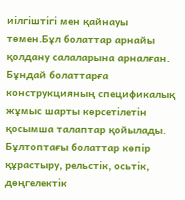иілгіштігі мен қайнауы төмен.Бұл болаттар арнайы қолдану салаларына арналған. Бұндай болаттарға конструкцияның спецификалық жұмыс шарты көрсетілетін қосымша талаптар қойылады. Бұлтоптағы болаттар көпір құрастыру, рельстік, осьтік, дөңгелектік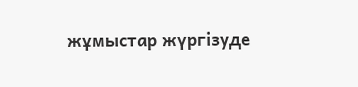жұмыстар жүргізуде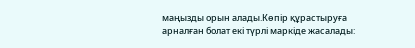маңызды орын алады.Көпір құрастыруға арналған болат екі түрлі маркіде жасалады: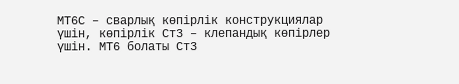МТ6С – сварлық көпірлік конструкциялар үшін, көпірлік Ст3 – клепандық көпірлер үшін. МТ6 болаты Ст3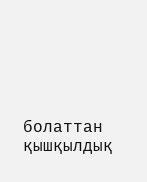болаттан қышқылдық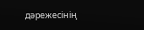дәрежесінің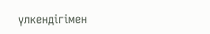үлкендігімен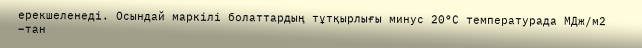ерекшеленеді. Осындай маркілі болаттардың тұтқырлығы минус 20°С температурада МДж/м2 –тан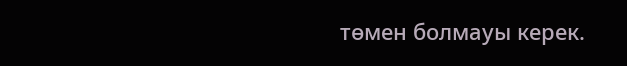төмен болмауы керек.